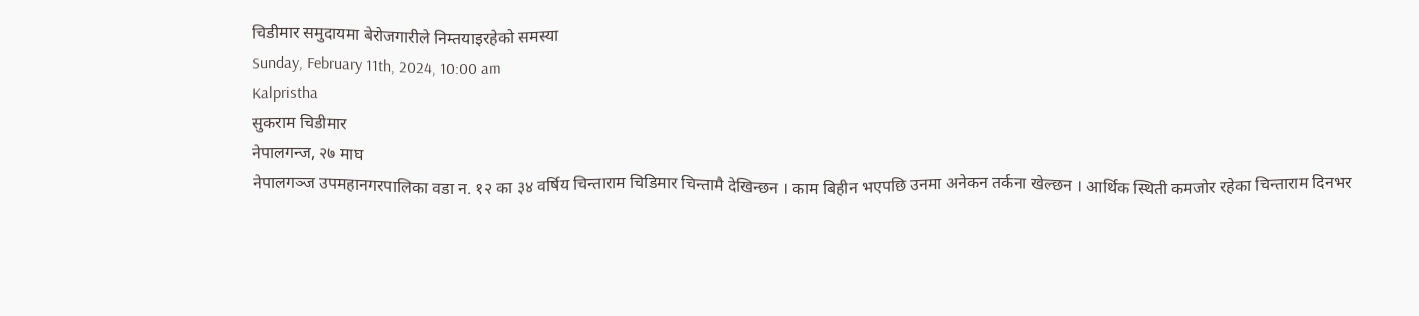चिडीमार समुदायमा बेरोजगारीले निम्तयाइरहेको समस्या
Sunday, February 11th, 2024, 10:00 am
Kalpristha
सुकराम चिडीमार
नेपालगन्ज, २७ माघ
नेपालगञ्ज उपमहानगरपालिका वडा न. १२ का ३४ वर्षिय चिन्ताराम चिडिमार चिन्तामै देखिन्छन । काम बिहीन भएपछि उनमा अनेकन तर्कना खेल्छन । आर्थिक स्थिती कमजोर रहेका चिन्ताराम दिनभर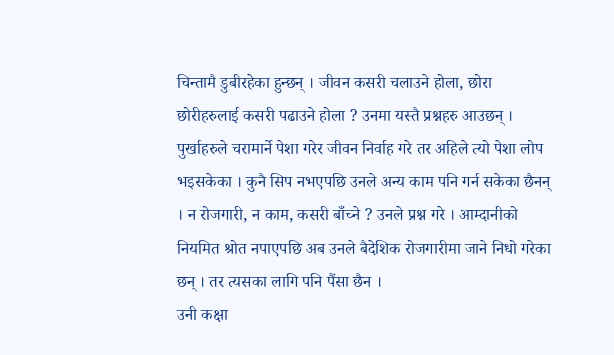चिन्तामै डुबीरहेका हुन्छन् । जीवन कसरी चलाउने होला, छोरा छोरीहरुलाई कसरी पढाउने होला ? उनमा यस्तै प्रश्नहरु आउछन् । पुर्खाहरुले चरामार्ने पेशा गरेर जीवन निर्वाह गरे तर अहिले त्यो पेशा लोप भइसकेका । कुनै सिप नभएपछि उनले अन्य काम पनि गर्न सकेका छैनन् । न रोजगारी, न काम, कसरी बाँच्ने ? उनले प्रश्न गरे । आम्दानीको नियमित श्रोत नपाएपछि अब उनले बैदेशिक रोजगारीमा जाने निधो गरेका छन् । तर त्यसका लागि पनि पैंसा छैन ।
उनी कक्षा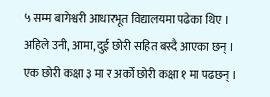५ सम्म बागेश्वरी आधारभूत विद्यालयमा पढेका थिए । अहिले उनी, आमा, दुई छोरी सहित बस्दै आएका छन् । एक छोरी कक्षा ३ मा र अर्को छोरी कक्षा १ मा पढछन् ।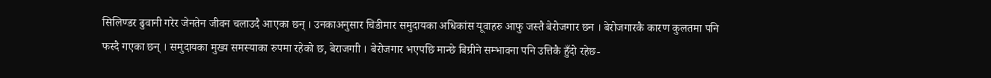सिलिण्डर ढुवानी गरेर जेनतेन जीवन चलाउदै आएका छन् । उनकाअनुसार चिडीमार समुदायका अधिकांस यूवाहरु आफु जस्तै बेरोजगार छन । बेरोजगारकै कारण कुलतमा पनि फस्दै गएका छन् । समुदायका मुख्य समस्याका रुपमा रहेको छ, बेराजगाी । बेरोजगार भएपछि मान्छे बिग्रीने सम्भावना पनि उत्तिकै हुँदो रहेछ-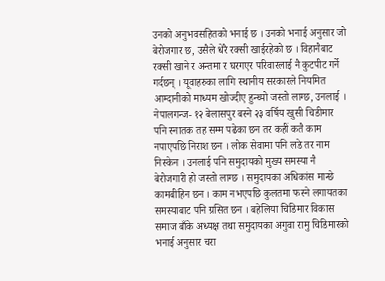उनको अनुभवसहितको भनाई छ । उनको भनाई अनुसार जो बेरोजगार छ, उसैले धेरै रक्सी खाईरहेको छ । विहानैबाट रक्सी खाने र अन्तमा र घरगएर परिवारलाई नै कुटपीट गर्ने गर्दछन् । यूवाहरुका लागि स्थानीय सरकारले नियमित आम्दानीको माध्यम खोज्दीए हुन्थ्यो जस्तो लाग्छ, उनलाई ।
नेपालगन्ज- १२ बेलासपुर बस्ने २३ वर्षिय खुसी चिडीमार पनि स्नातक तह सम्म पढेका छन तर कहीं कतै काम नपाएपछि निराश छन । लोक सेवामा पनि लडे तर नाम निस्केन । उनलाई पनि समुदायको मुख्य समस्या नै बेरोजगारी हो जस्तो लाग्छ । समुदायका अधिकांस मान्छे कामबीहिन छन । काम नभएपछि कुलतमा फस्ने लगायतका समस्याबाट पनि ग्रसित छन । बहेलिया चिडिमार विकास समाज बाँके अध्यक्ष तथा समुदायका अगुवा रामु चिडिमारको भनाई अनुसार चरा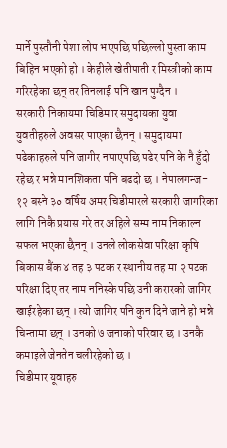मार्ने पुस्तौनी पेशा लोप भएपछि पछिल्लो पुस्ता काम बिहिन भएको हो । केहीले खेतीपाती र मिस्त्रीको काम गरिरहेका छन् तर तिनलाई पनि खान पुग्दैन ।
सरकारी निकायमा चिडिमार समुदायका युवा युवतीहरुले अवसर पाएका छैनन् । समुदायमा पढेकाहरुले पनि जागीर नपाएपछि पढेर पनि के नै हुँदो रहेछ र भन्ने मानशिकता पनि बढदो छ । नेपालगन्ज- १२ बस्ने ३० वर्षिय अमर चिडीमारले सरकारी जागरिका लागि निकै प्रयास गरे तर अहिले सम्म नाम निकाल्न सफल भएका छैनन् । उनले लोकसेवा परिक्षा कृषि बिकास बैंक ४ तह ३ पटक र स्थानीय तह मा २ पटक परिक्षा दिए तर नाम ननिस्के पछि उनी करारको जागिर खाईरहेका छन् । त्यो जागिर पनि कुन दिने जाने हो भन्ने चिन्तामा छन् । उनको ७ जनाको परिवार छ । उनकै कमाइले जेनतेन चलीरहेको छ ।
चिडीमार यूवाहरु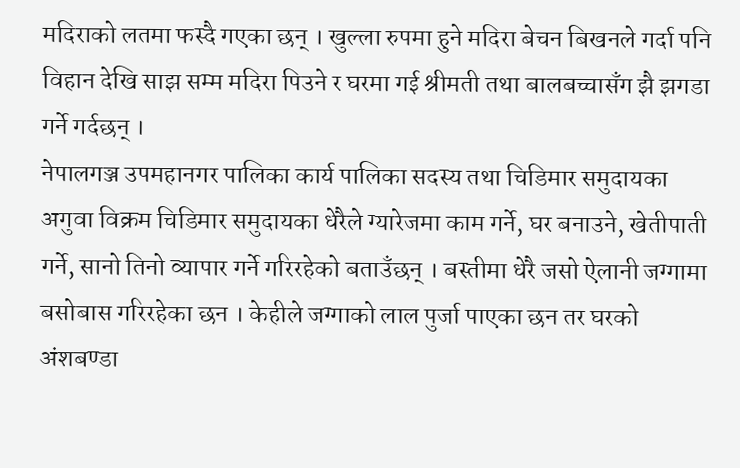मदिराको लतमा फस्दै गएका छन् । खुल्ला रुपमा हुने मदिरा बेचन बिखनले गर्दा पनि विहान देखि साझ सम्म मदिरा पिउने र घरमा गई श्रीमती तथा बालबच्चासँग झै झगडा गर्ने गर्दछन् ।
नेपालगञ्ज उपमहानगर पालिका कार्य पालिका सदस्य तथा चिडिमार समुदायका अगुवा विक्रम चिडिमार समुदायका धेरैले ग्यारेजमा काम गर्ने, घर बनाउने, खेतीपाती गर्ने, सानो तिनो व्यापार गर्ने गरिरहेको बताउँछन् । बस्तीमा धेरै जसो ऐलानी जग्गामा बसोबास गरिरहेका छन । केहीले जग्गाको लाल पुर्जा पाएका छन तर घरको अंशबण्डा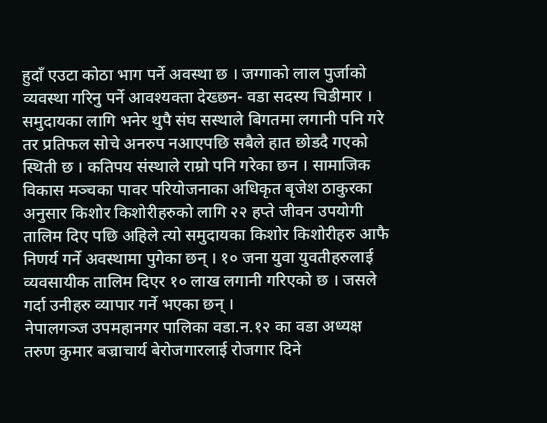हुदाँ एउटा कोठा भाग पर्ने अवस्था छ । जग्गाको लाल पुर्जाको व्यवस्था गरिनु पर्ने आवश्यक्ता देख्छन- वडा सदस्य चिडीमार ।
समुदायका लागि भनेर थुपै संघ सस्थाले बिगतमा लगानी पनि गरे तर प्रतिफल सोचे अनरुप नआएपछि सबैले हात छोडदै गएको स्थिती छ । कतिपय संस्थाले राम्रो पनि गरेका छन । सामाजिक विकास मञ्चका पावर परियोजनाका अधिकृत बृजेश ठाकुरका अनुसार किशोर किशोरीहरुको लागि २२ हप्ते जीवन उपयोगी तालिम दिए पछि अहिले त्यो समुदायका किशोर किशोरीहरु आफै निणर्य गर्ने अवस्थामा पुगेका छन् । १० जना युवा युवतीहरुलाई व्यवसायीक तालिम दिएर १० लाख लगानी गरिएको छ । जसले गर्दा उनीहरु व्यापार गर्ने भएका छन् ।
नेपालगञ्ज उपमहानगर पालिका वडा.न.१२ का वडा अध्यक्ष तरुण कुमार बज्राचार्य बेरोजगारलाई रोजगार दिने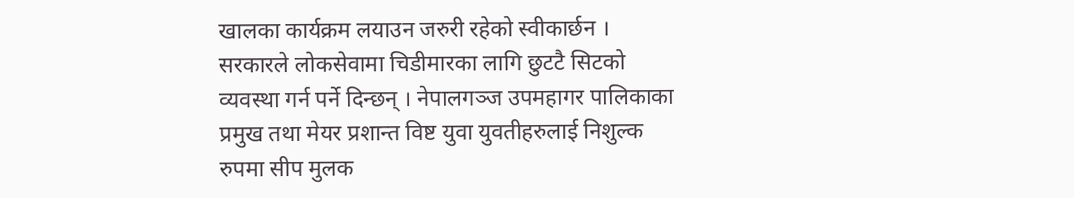खालका कार्यक्रम लयाउन जरुरी रहेको स्वीकार्छन । सरकारले लोकसेवामा चिडीमारका लागि छुटटै सिटको व्यवस्था गर्न पर्ने दिन्छन् । नेपालगञ्ज उपमहागर पालिकाका प्रमुख तथा मेयर प्रशान्त विष्ट युवा युवतीहरुलाई निशुल्क रुपमा सीप मुलक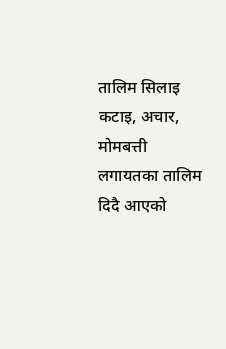तालिम सिलाइ कटाइ, अचार, मोमबत्ती लगायतका तालिम दिदै आएको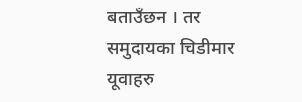बताउँछन । तर समुदायका चिडीमार यूवाहरु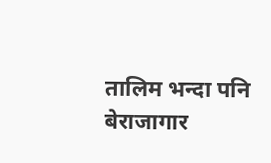तालिम भन्दा पनि बेराजागार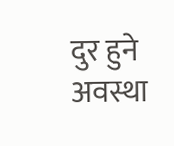दुर हुने अवस्था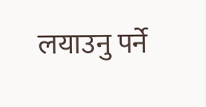लयाउनु पर्ने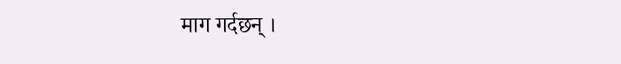माग गर्दछन् ।